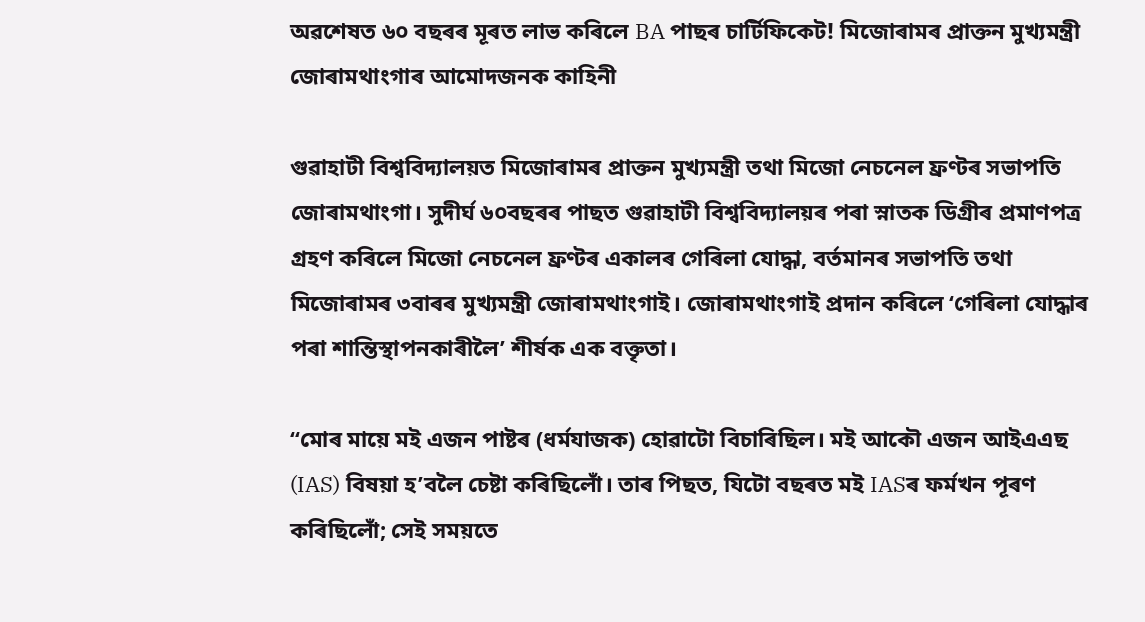অৱশেষত ৬০ বছৰৰ মূৰত লাভ কৰিলে BA পাছৰ চাৰ্টিফিকেট! মিজোৰামৰ প্ৰাক্তন মুখ্যমন্ত্ৰী জোৰামথাংগাৰ আমোদজনক কাহিনী

গুৱাহাটী বিশ্ববিদ্যালয়ত মিজোৰামৰ প্ৰাক্তন মুখ্যমন্ত্ৰী তথা মিজো নেচনেল ফ্ৰণ্টৰ সভাপতি জোৰামথাংগা। সুদীৰ্ঘ ৬০বছৰৰ পাছত গুৱাহাটী বিশ্ববিদ্যালয়ৰ পৰা স্নাতক ডিগ্ৰীৰ প্ৰমাণপত্ৰ গ্ৰহণ কৰিলে মিজো নেচনেল ফ্ৰণ্টৰ একালৰ গেৰিলা যোদ্ধা, বৰ্তমানৰ সভাপতি তথা মিজোৰামৰ ৩বাৰৰ মুখ্যমন্ত্ৰী জোৰামথাংগাই। জোৰামথাংগাই প্ৰদান কৰিলে ‘গেৰিলা যোদ্ধাৰ পৰা শান্তিস্থাপনকাৰীলৈ’ শীৰ্ষক এক বক্তৃতা।

“মোৰ মায়ে মই এজন পাষ্টৰ (ধৰ্মযাজক) হোৱাটো বিচাৰিছিল। মই আকৌ এজন আইএএছ (IAS) বিষয়া হ’বলৈ চেষ্টা কৰিছিলোঁ। তাৰ পিছত, যিটো বছৰত মই IASৰ ফৰ্মখন পূৰণ কৰিছিলোঁ; সেই সময়তে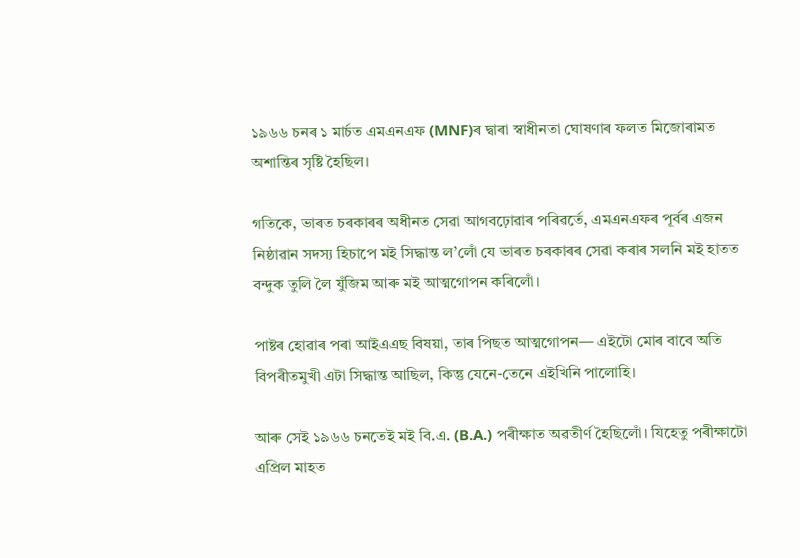১৯৬৬ চনৰ ১ মাৰ্চত এমএনএফ (MNF)ৰ দ্বাৰা স্বাধীনতা ঘোষণাৰ ফলত মিজোৰামত অশান্তিৰ সৃষ্টি হৈছিল।

গতিকে, ভাৰত চৰকাৰৰ অধীনত সেৱা আগবঢ়োৱাৰ পৰিৱৰ্তে, এমএনএফৰ পূৰ্বৰ এজন নিষ্ঠাৱান সদস্য হিচাপে মই সিদ্ধান্ত ল’লোঁ যে ভাৰত চৰকাৰৰ সেৱা কৰাৰ সলনি মই হাতত বন্দুক তুলি লৈ যুঁজিম আৰু মই আত্মগোপন কৰিলোঁ।

পাষ্টৰ হোৱাৰ পৰা আইএএছ বিষয়া, তাৰ পিছত আত্মগোপন— এইটো মোৰ বাবে অতি বিপৰীতমুখী এটা সিদ্ধান্ত আছিল, কিন্তু যেনে-তেনে এইখিনি পালোহি।

আৰু সেই ১৯৬৬ চনতেই মই বি.এ. (B.A.) পৰীক্ষাত অৱতীৰ্ণ হৈছিলোঁ। যিহেতু পৰীক্ষাটো এপ্ৰিল মাহত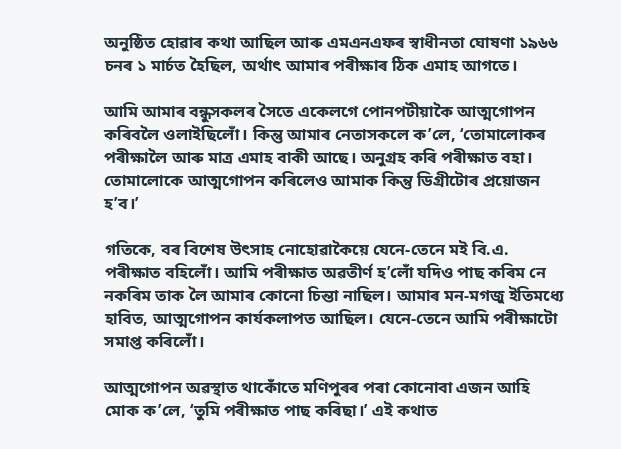অনুষ্ঠিত হোৱাৰ কথা আছিল আৰু এমএনএফৰ স্বাধীনতা ঘোষণা ১৯৬৬ চনৰ ১ মাৰ্চত হৈছিল, অৰ্থাৎ আমাৰ পৰীক্ষাৰ ঠিক এমাহ আগতে।

আমি আমাৰ বন্ধুসকলৰ সৈতে একেলগে পোনপটীয়াকৈ আত্মগোপন কৰিবলৈ ওলাইছিলোঁ। কিন্তু আমাৰ নেতাসকলে ক’লে, ‘তোমালোকৰ পৰীক্ষালৈ আৰু মাত্ৰ এমাহ বাকী আছে। অনুগ্ৰহ কৰি পৰীক্ষাত বহা। তোমালোকে আত্মগোপন কৰিলেও আমাক কিন্তু ডিগ্ৰীটোৰ প্ৰয়োজন হ’ব।’

গতিকে, বৰ বিশেষ উৎসাহ নোহোৱাকৈয়ে যেনে-তেনে মই বি.এ. পৰীক্ষাত বহিলোঁ। আমি পৰীক্ষাত অৱতীৰ্ণ হ’লোঁ যদিও পাছ কৰিম নে নকৰিম তাক লৈ আমাৰ কোনো চিন্তা নাছিল। আমাৰ মন-মগজু ইতিমধ্যে হাবিত, আত্মগোপন কাৰ্যকলাপত আছিল। যেনে-তেনে আমি পৰীক্ষাটো সমাপ্ত কৰিলোঁ।

আত্মগোপন অৱস্থাত থাকোঁতে মণিপুৰৰ পৰা কোনোবা এজন আহি মোক ক’লে, ‘তুমি পৰীক্ষাত পাছ কৰিছা।’ এই কথাত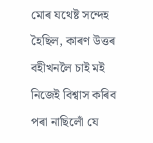মোৰ যথেষ্ট সন্দেহ হৈছিল, কাৰণ উত্তৰ বহীখনলৈ চাই মই নিজেই বিশ্বাস কৰিব পৰা নাছিলোঁ যে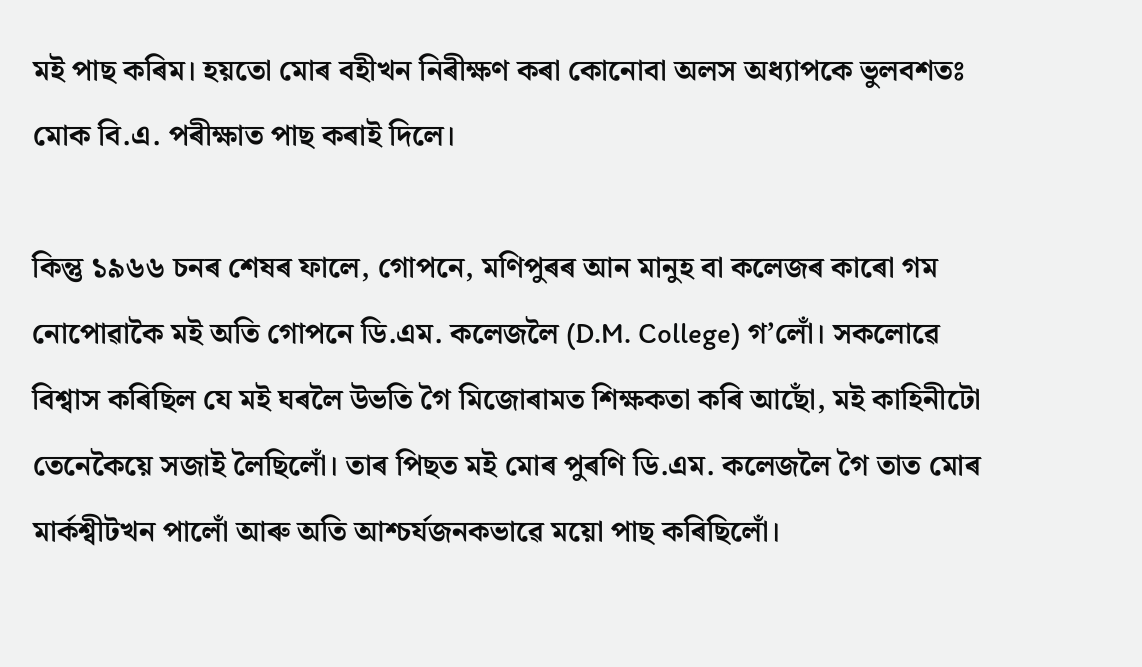মই পাছ কৰিম। হয়তো মোৰ বহীখন নিৰীক্ষণ কৰা কোনোবা অলস অধ্যাপকে ভুলবশতঃ মোক বি.এ. পৰীক্ষাত পাছ কৰাই দিলে।

কিন্তু ১৯৬৬ চনৰ শেষৰ ফালে, গোপনে, মণিপুৰৰ আন মানুহ বা কলেজৰ কাৰো গম নোপোৱাকৈ মই অতি গোপনে ডি.এম. কলেজলৈ (D.M. College) গ’লোঁ। সকলোৱে বিশ্বাস কৰিছিল যে মই ঘৰলৈ উভতি গৈ মিজোৰামত শিক্ষকতা কৰি আছোঁ, মই কাহিনীটো তেনেকৈয়ে সজাই লৈছিলোঁ। তাৰ পিছত মই মোৰ পুৰণি ডি.এম. কলেজলৈ গৈ তাত মোৰ মাৰ্কশ্বীটখন পালোঁ আৰু অতি আশ্চৰ্যজনকভাৱে ময়ো পাছ কৰিছিলোঁ।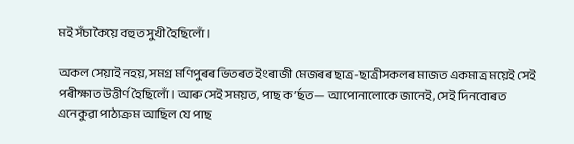মই সঁচাকৈয়ে বহুত সুখী হৈছিলোঁ।

অকল সেয়াই নহয়, সমগ্ৰ মণিপুৰৰ ভিতৰত ইংৰাজী মেজৰৰ ছাত্ৰ-ছাত্ৰীসকলৰ মাজত একমাত্ৰ ময়েই সেই পৰীক্ষাত উত্তীৰ্ণ হৈছিলোঁ। আৰু সেই সময়ত, পাছ ক’ৰ্ছত— আপোনালোকে জানেই, সেই দিনবোৰত এনেকুৱা পাঠ্যক্ৰম আছিল যে পাছ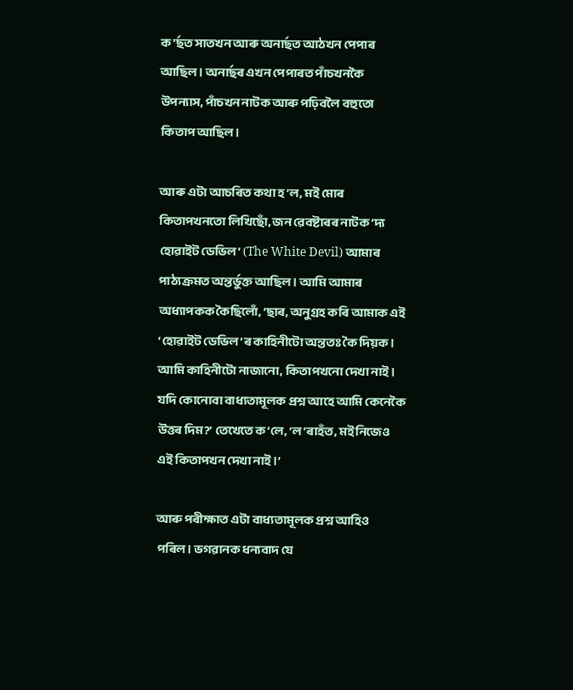ক’ৰ্ছত সাতখন আৰু অনাৰ্ছত আঠখন পেপাৰ আছিল। অনাৰ্ছৰ এখন পেপাৰত পাঁচখনকৈ উপন্যাস, পাঁচখন নাটক আৰু পঢ়িবলৈ বহুতো কিতাপ আছিল।

আৰু এটা আচৰিত কথা হ’ল, মই মোৰ কিতাপখনতো লিখিছোঁ, জন ৱেবষ্টাৰৰ নাটক ‘দ্য হোৱাইট ডেভিল’ (The White Devil) আমাৰ পাঠ্যক্ৰমত অন্তৰ্ভুক্ত আছিল। আমি আমাৰ অধ্যাপকক কৈছিলোঁ, ‘ছাৰ, অনুগ্ৰহ কৰি আমাক এই ‘হোৱাইট ডেভিল’ৰ কাহিনীটো অন্ততঃ কৈ দিয়ক। আমি কাহিনীটো নাজানো, কিতাপখনো দেখা নাই। যদি কোনোবা বাধ্যতামূলক প্ৰশ্ন আহে আমি কেনেকৈ উত্তৰ দিম?’ তেখেতে ক’লে, ‘ল’ৰাহঁত, মই নিজেও এই কিতাপখন দেখা নাই।’

আৰু পৰীক্ষাত এটা বাধ্যতামূলক প্ৰশ্ন আহিও পৰিল। ভগৱানক ধন্যবাদ যে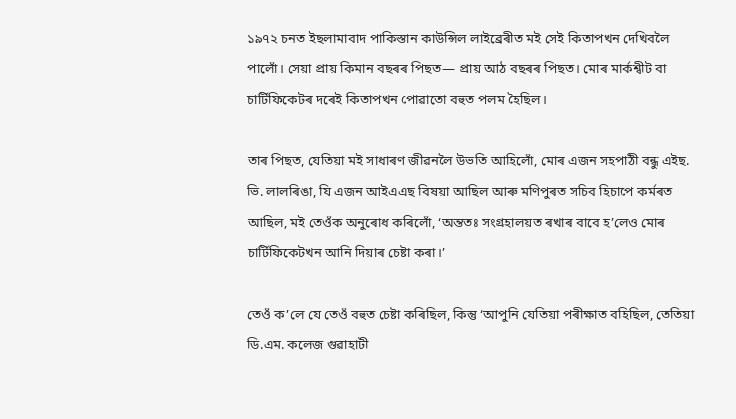১৯৭২ চনত ইছলামাবাদ পাকিস্তান কাউন্সিল লাইব্ৰেৰীত মই সেই কিতাপখন দেখিবলৈ পালোঁ। সেয়া প্ৰায় কিমান বছৰৰ পিছত— প্ৰায় আঠ বছৰৰ পিছত। মোৰ মাৰ্কশ্বীট বা চাৰ্টিফিকেটৰ দৰেই কিতাপখন পোৱাতো বহুত পলম হৈছিল।

তাৰ পিছত, যেতিয়া মই সাধাৰণ জীৱনলৈ উভতি আহিলোঁ, মোৰ এজন সহপাঠী বন্ধু এইছ. ভি. লালৰিঙা, যি এজন আইএএছ বিষয়া আছিল আৰু মণিপুৰত সচিব হিচাপে কৰ্মৰত আছিল, মই তেওঁক অনুৰোধ কৰিলোঁ, ‘অন্ততঃ সংগ্ৰহালয়ত ৰখাৰ বাবে হ’লেও মোৰ চাৰ্টিফিকেটখন আনি দিয়াৰ চেষ্টা কৰা।’

তেওঁ ক’লে যে তেওঁ বহুত চেষ্টা কৰিছিল, কিন্তু ‘আপুনি যেতিয়া পৰীক্ষাত বহিছিল, তেতিয়া ডি.এম. কলেজ গুৱাহাটী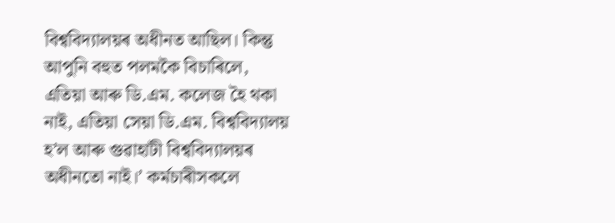বিশ্ববিদ্যালয়ৰ অধীনত আছিল। কিন্তু আপুনি বহুত পলমকৈ বিচাৰিলে, এতিয়া আৰু ডি.এম. কলেজ হৈ থকা নাই, এতিয়া সেয়া ডি.এম. বিশ্ববিদ্যালয় হ’ল আৰু গুৱাহাটী বিশ্ববিদ্যালয়ৰ অধীনতো নাই।’ কৰ্মচাৰীসকলে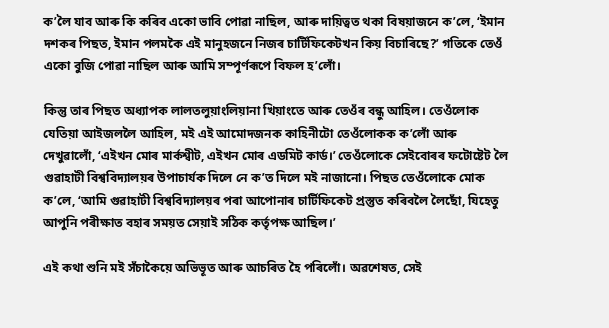ক’লৈ যাব আৰু কি কৰিব একো ভাবি পোৱা নাছিল, আৰু দায়িত্বত থকা বিষয়াজনে ক’লে, ‘ইমান দশকৰ পিছত, ইমান পলমকৈ এই মানুহজনে নিজৰ চাৰ্টিফিকেটখন কিয় বিচাৰিছে?’ গতিকে তেওঁ একো বুজি পোৱা নাছিল আৰু আমি সম্পূৰ্ণৰূপে বিফল হ’লোঁ।

কিন্তু তাৰ পিছত অধ্যাপক লালতলুয়াংলিয়ানা খিয়াংতে আৰু তেওঁৰ বন্ধু আহিল। তেওঁলোক যেতিয়া আইজললৈ আহিল, মই এই আমোদজনক কাহিনীটো তেওঁলোকক ক’লোঁ আৰু দেখুৱালোঁ, ‘এইখন মোৰ মাৰ্কশ্বীট, এইখন মোৰ এডমিট কাৰ্ড।’ তেওঁলোকে সেইবোৰৰ ফটোষ্টেট লৈ গুৱাহাটী বিশ্ববিদ্যালয়ৰ উপাচাৰ্যক দিলে নে ক’ত দিলে মই নাজানো। পিছত তেওঁলোকে মোক ক’লে, ‘আমি গুৱাহাটী বিশ্ববিদ্যালয়ৰ পৰা আপোনাৰ চাৰ্টিফিকেট প্ৰস্তুত কৰিবলৈ লৈছোঁ, যিহেতু আপুনি পৰীক্ষাত বহাৰ সময়ত সেয়াই সঠিক কৰ্তৃপক্ষ আছিল।’

এই কথা শুনি মই সঁচাকৈয়ে অভিভূত আৰু আচৰিত হৈ পৰিলোঁ। অৱশেষত, সেই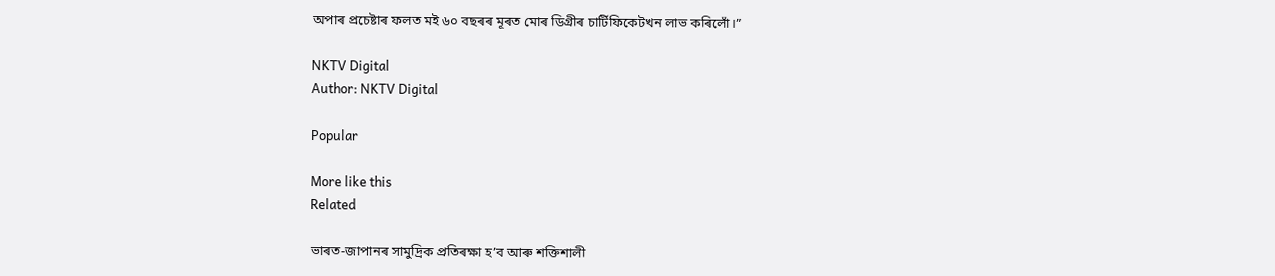অপাৰ প্ৰচেষ্টাৰ ফলত মই ৬০ বছৰৰ মূৰত মোৰ ডিগ্ৰীৰ চাৰ্টিফিকেটখন লাভ কৰিলোঁ।”

NKTV Digital
Author: NKTV Digital

Popular

More like this
Related

ভাৰত-জাপানৰ সামুদ্ৰিক প্ৰতিৰক্ষা হ’ব আৰু শক্তিশালী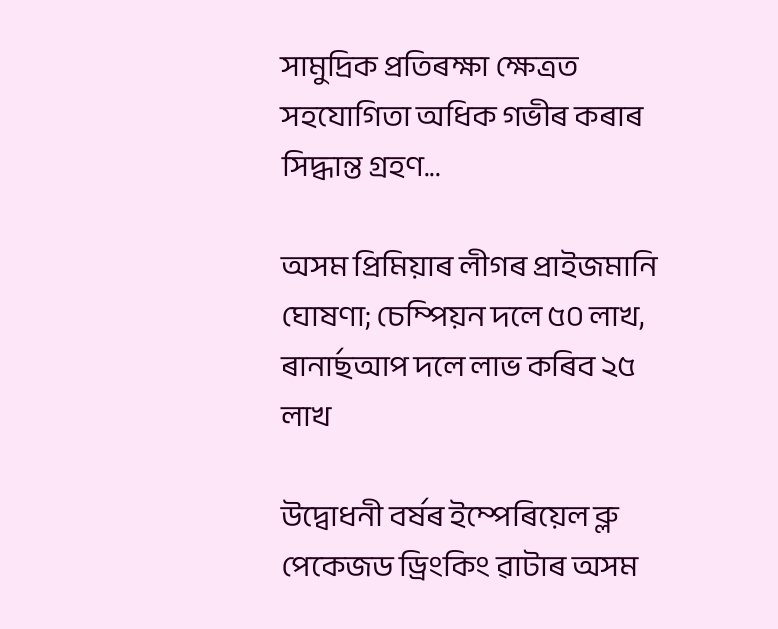সামুদ্ৰিক প্ৰতিৰক্ষা ক্ষেত্ৰত সহযোগিতা অধিক গভীৰ কৰাৰ সিদ্ধান্ত গ্ৰহণ...

অসম প্ৰিমিয়াৰ লীগৰ প্ৰাইজমানি ঘোষণা; চেম্পিয়ন দলে ৫০ লাখ, ৰানাৰ্ছআপ দলে লাভ কৰিব ২৫ লাখ

উদ্বোধনী বৰ্ষৰ ইম্পেৰিয়েল ব্লু পেকেজড ড্ৰিংকিং ৱাটাৰ অসম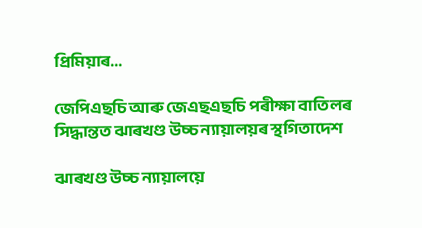প্ৰিমিয়াৰ...

জেপিএছচি আৰু জেএছএছচি পৰীক্ষা বাতিলৰ সিদ্ধান্তত ঝাৰখণ্ড উচ্চ ন্যায়ালয়ৰ স্থগিতাদেশ

ঝাৰখণ্ড উচ্চ ন্যায়ালয়ে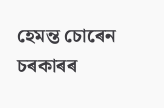হেমন্ত চোৰেন চৰকাৰৰ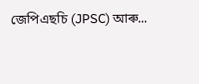জেপিএছচি (JPSC) আৰু...